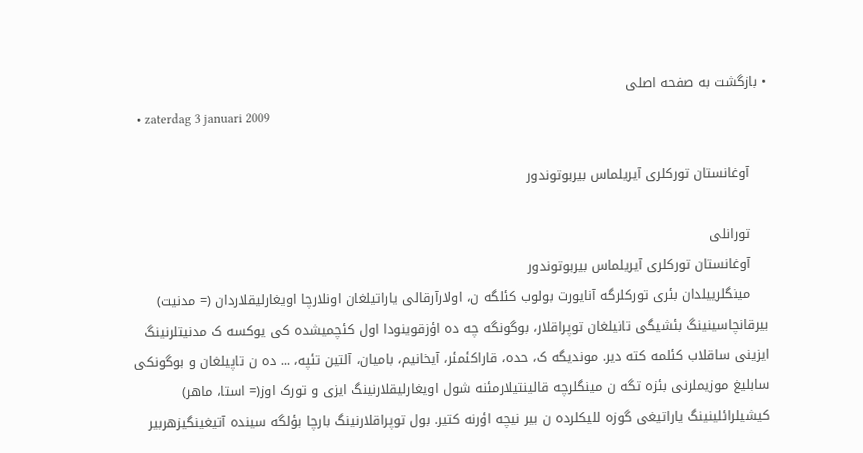• بازگشت به صفحه اصلی
  • zaterdag 3 januari 2009

    آوغانستان تورکلری آیریلماس بیربوتوندور

    تورانلی
    آوغانستان تورکلری آیریلماس بیربوتوندور
    مینگلرییلدان بئری تورکلرگه آنایورت بولوب کئلگه ن، اولارآرقالی یاراتیلغان اونلارچا اویغارلیقلاردان (= مدنیت) بیرقانچاسینینگ بئشیگی تانیلغان توپراقلار، بوگونگه چه ده اؤزقوینودا اول کئچمیشده کی یوکسه ک مدنیتلرنینگ ایزینی ساقلاب کئلمه کته دیر. موندیگه ک، حده، قاراکئمئر، آیخانیم، بامیان، آلتین تئپه، ... ده ن تاپیلغان و بوگونکی سابلیغ موزیملرنی بئزه تگه ن مینگلرچه قالینتیلارمئنه شول اویغارلیقلارنینگ ایزی و تورک اوز(= استا، ماهر) کیشیلرائلینینگ یاراتیغی گوزه للیکلرده ن بیر نیچه اؤرنه کتیر. بول توپراقلارنینگ بارچا بؤلگه سینده آتیغینگیزهربیر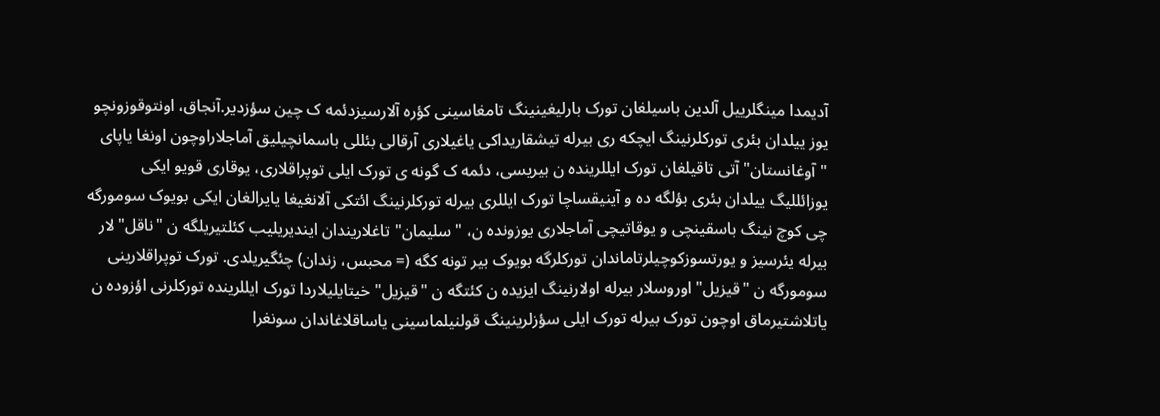آدیمدا مینگلرییل آلدین باسیلغان تورک بارلیغینینگ تامغاسینی کؤره آلارسیزدئمه ک چین سؤزدیر.آنجاق، اونتوقوزونچو یوز ییلدان بئری تورکلرنینگ ایچکه ری بیرله تیشقاریداکی یاغیلاری آرقالی بئللی باسمانچیلیق آماجلاراوچون اونغا یاپای "آوغانستان" آتی تاقیلغان تورک ایللرینده ن بیریسی، دئمه ک گونه ی تورک ایلی توپراقلاری، یوقاری قویو ایکی یوزائللیگ ییلدان بئری بؤلگه ده و آینیقساچا تورک ایللری بیرله تورکلرنینگ ائتکی آلانغیغا یایرالغان ایکی بویوک سومورگه چی کوچ نینگ باسقینچی و یوقاتیچی آماجلاری یوزونده ن، "سلیمان" تاغلاریندان ایندیریلیب کئلتیریلگه ن "ناقل"لار بیرله یئرسیز و یورتسوزکوچیلرتاماندان تورکلرگه بویوک بیر تونه کگه (= محبس، زندان) چئگیریلدی. تورک توپراقلارینی سومورگه ن "قیزیل" اوروسلار بیرله اولارنینگ ایزیده ن کئتگه ن "قیزیل" خیتایلیلاردا تورک ایللرینده تورکلرنی اؤزوده ن یاتلاشتیرماق اوچون تورک بیرله تورک ایلی سؤزلرینینگ قولنیلماسینی یاساقلاغاندان سونغرا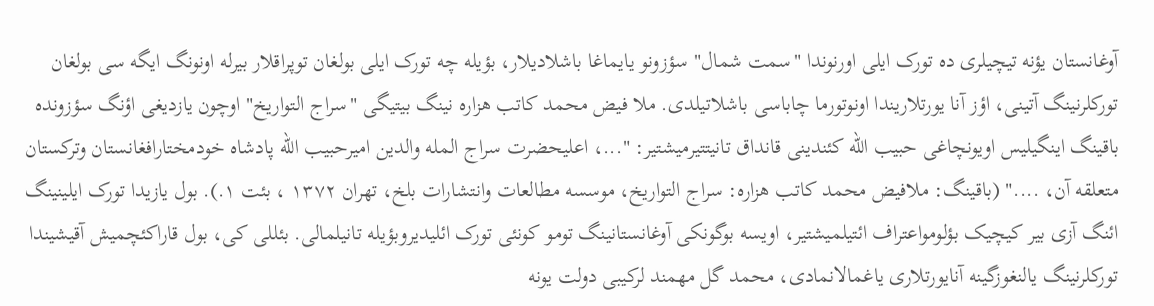آوغانستان یؤنه تیچیلری ده تورک ایلی اورنوندا "سمت شمال" سؤزونو یایماغا باشلادیلار، بؤیله چه تورک ایلی بولغان توپراقلار بیرله اونونگ ایگه سی بولغان تورکلرنینگ آتینی، اؤز آنا یورتلاریندا اونوتورما چاباسی باشلاتیلدی. ملا فیض محمد کاتب هزاره نینگ بیتیگی "سراج التواریخ" اوچون یازدیغی اؤنگ سؤزونده باقینگ اینگیلیس اویونچاغی حبیب الله کئندینی قانداق تانیتتیرمیشتیر: "...، اعلیحضرت سراج المله والدین امیرحبیب الله پادشاه خودمختارافغانستان وترکستان متعلقه آن، ...." (باقینگ: ملافیض محمد کاتب هزاره: سراج التواریخ، موسسه مطالعات وانتشارات بلخ، تهران ۱۳۷۲ ، بئت ۱.). بول یازیدا تورک ایلینینگ ائنگ آزی بیر کیچیک بؤلومواعتراف ائتیلمیشتیر، اویسه بوگونکی آوغانستانینگ تومو کونئی تورک ائلیدیروبؤیله تانیلمالی. بئللی کی، بول قاراکئچمیش آقیشیندا تورکلرنینگ یالنغوزگینه آنایورتلاری یاغمالانمادی، محمد گل مهمند لرکیبی دولت یونه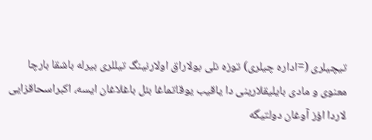تیچیلری (=اداره چیلری) توزه نلی بولاراق اولارنینگ تیللری بیرله باشقا بارچا معنوی و مادی بایلیقلارینی دا یاقیب یوقاتماغا بئل باغلاغان ایسه، اکبراسحاقزایی لاردا اؤز آوغان دولتیگه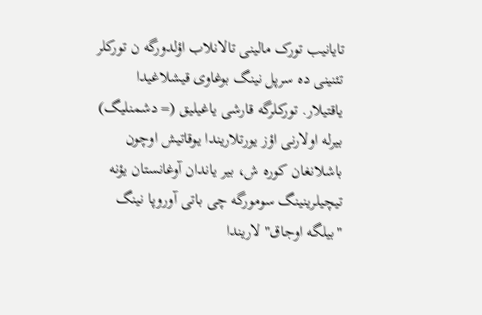تایانیب تورک مالینی تالانلاب اؤلدورگه ن تورکلر تئنینی ده سرپل نینگ بوغاوی قیشلاغیدا یاقتیلار. تورکلرگه قارشی یاغیلیق (= دشمنلیگ) بیرله اولارنی اؤز یورتلاریندا یوقاتیش اوچون باشلانغان کوره ش، بیر یاندان آوغانستان یؤنه تیچیلرینینگ سومورگه چی باتی آوروپا نینگ "بیلگه اوجاق" لاریندا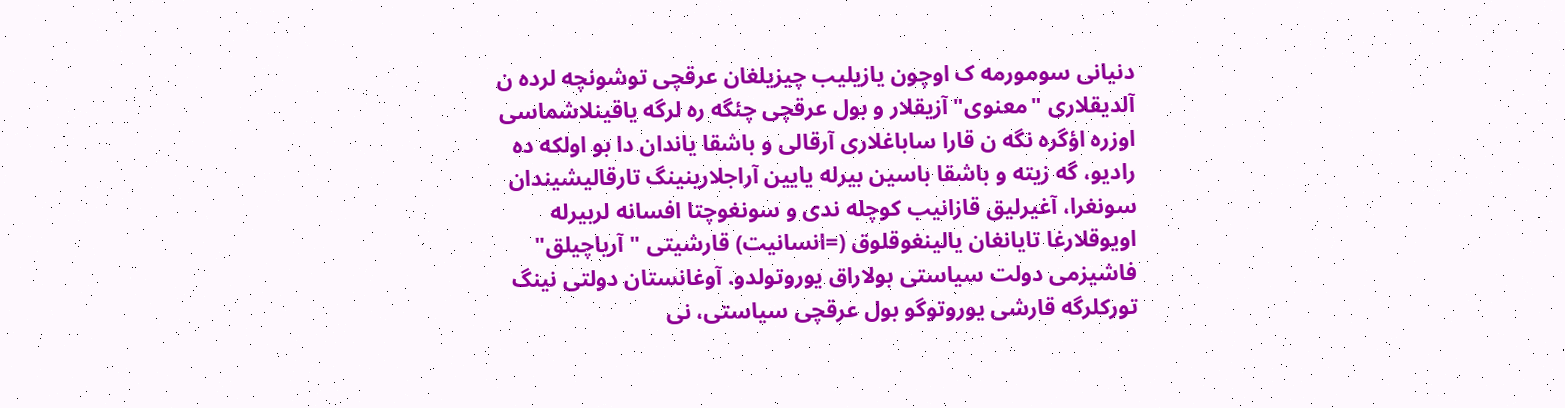دنیانی سومورمه ک اوچون یازیلیب چیزیلغان عرقچی توشونچه لرده ن آلدیقلاری "معنوی" آزیقلار و بول عرقچی چئگه ره لرگه یاقینلاشماسی اوزره اؤگره نگه ن قارا ساباغلاری آرقالی و باشقا یاندان دا بو اولکه ده رادیو، گه زیته و باشقا باسین بیرله یایین آراجلارینینگ تارقالیشیندان سونغرا، آغیرلیق قازانیب کوچله ندی و سونغوچتا افسانه لربیرله اویوقلارغا تایانغان یالینغوقلوق (=انسانیت) قارشیتی "آریاچیلق" فاشیزمی دولت سیاستی بولاراق یوروتولدو. آوغانستان دولتی نینگ تورکلرگه قارشی یوروتوگو بول عرقچی سیاستی، نی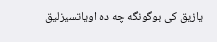یازیق کی بوگونگه چه ده اویاتسیزلیق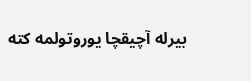بیرله آچیقچا یوروتولمه کته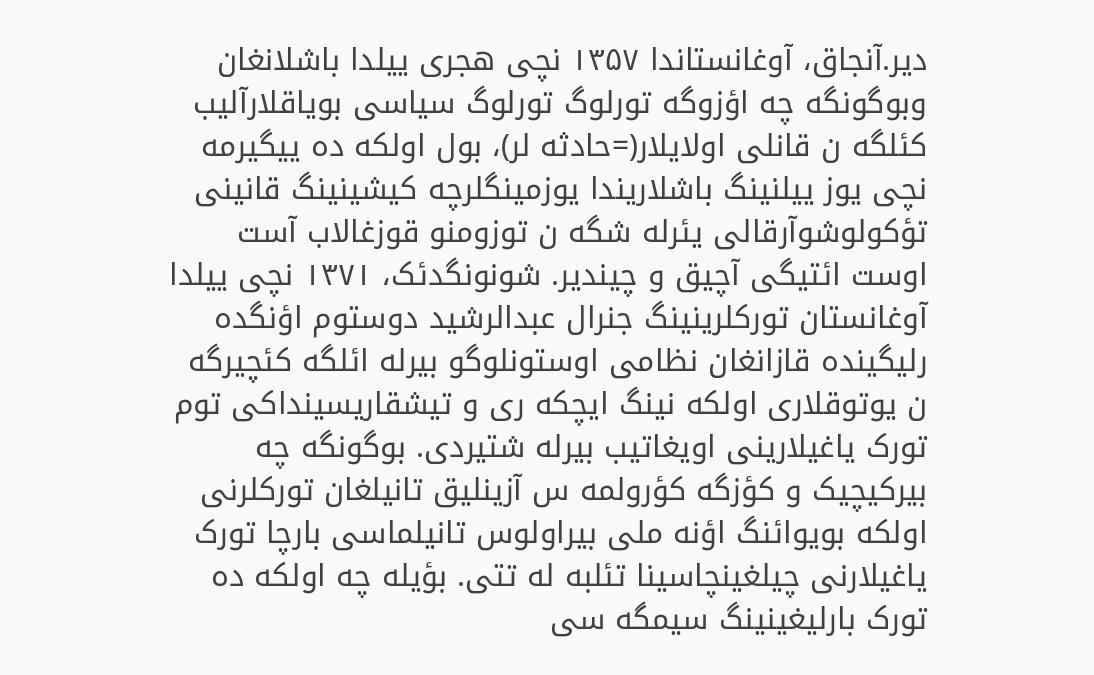دیر.آنجاق، آوغانستاندا ۱۳۵۷ نچی هجری ییلدا باشلانغان وبوگونگه چه اؤزوگه تورلوگ تورلوگ سیاسی بویاقلارآلیب کئلگه ن قانلی اولایلار(=حادثه لر)، بول اولکه ده ییگیرمه نچی یوز ییلنینگ باشلاریندا یوزمینگلرچه کیشینینگ قانینی تؤکولوشوآرقالی یئرله شگه ن توزومنو قوزغالاب آست اوست ائتیگی آچیق و چیندیر. شونونگدئک، ۱۳۷۱ نچی ییلدا آوغانستان تورکلرینینگ جنرال عبدالرشید دوستوم اؤنگده رلیگینده قازانغان نظامی اوستونلوگو بیرله ائلگه کئچیرگه ن یوتوقلاری اولکه نینگ ایچکه ری و تیشقاریسینداکی توم تورک یاغیلارینی اویغاتیب بیرله شتیردی. بوگونگه چه بیرکیچیک و کؤزگه کؤرولمه س آزینلیق تانیلغان تورکلرنی اولکه بویوائنگ اؤنه ملی بیراولوس تانیلماسی بارچا تورک یاغیلارنی چیلغینچاسینا تئلبه له تتی. بؤیله چه اولکه ده تورک بارلیغینینگ سیمگه سی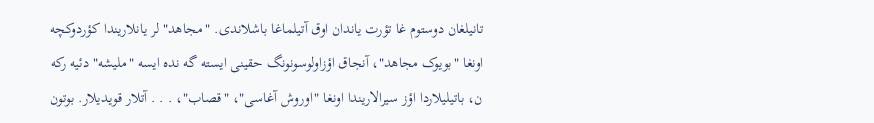تانیلغان دوستوم غا تؤرت یاندان اوق آتیلماغا باشلاندی. "مجاهد" لر یانلاریندا کؤردوکچه اونغا "بویوک مجاهد"، آنجاق اؤزاولوسونونگ حقینی ایسته گه نده ایسه "ملیشه" دئیه رکه ن، باتیلیلاردا اؤز سیرالاریندا اونغا "اوروش آغاسی"، "قصاب"، . . . آتلار قویدیلار. بوتون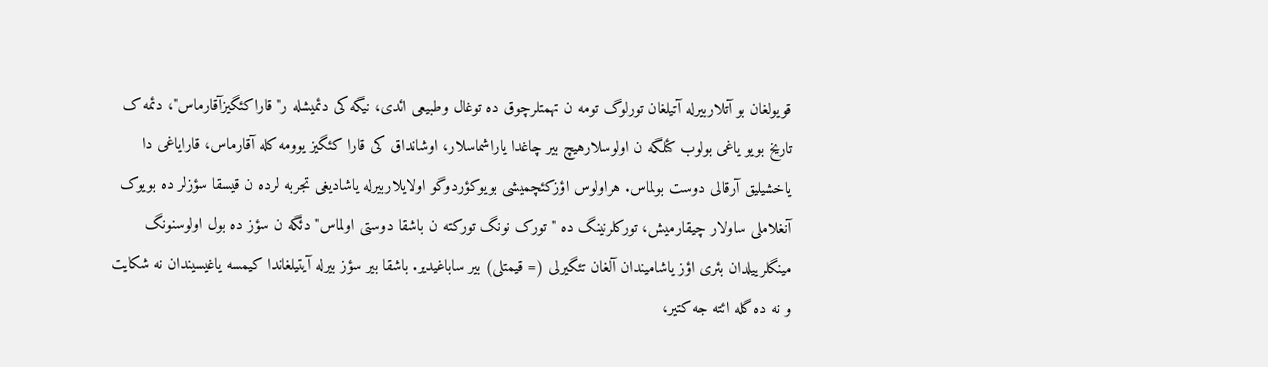قویولغان بو آتلاربیرله آتیلغان تورلوگ تومه ن تهمتلرچوق ده توغال وطبیعی ائدی، نیگه کی دئمیشله ر"قاراکئگیزآقارماس"، دئمه ک تاریخ بویو یاغی بولوب کئلگه ن اولوسلارهیچ بیر چاغدا یاراشماسلار، اوشانداق کی قارا کئگیز یوومه کله آقارماس، قارایاغی دا یاخشیلیق آرقالی دوست بولماس. هراولوس اؤزکئچمیشی بویوکؤردوگو اولایلاربیرله یاشادیغی تجربه لرده ن قیسقا سؤزلر ده بویوک آنغلاملی ساولار چیقارمیش، تورکلرنینگ ده "تورک نونگ تورکته ن باشقا دوستی اولماس" دئگه ن سؤز ده بول اولوسنونگ مینگلرییلدان بئری اؤز یاشامیندان آلغان تئگیرلی (= قیمتلی) بیر ساباغیدیر. باشقا بیر سؤز بیرله آیتیلغاندا کیمسه یاغیسیندان نه شکایت و نه ده گله ائته جه کتیر،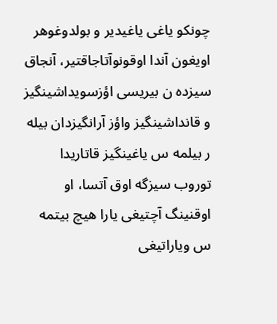چونکو یاغی یاغیدیر و بولدوغوهر اویغون آندا اوقونوآتاجاقتیر، آنجاق سیزده ن بیریسی اؤزسویداشینگیز و قانداشینگیز واؤز آرانگیزدان بیله ر بیلمه س یاغینگیز قاتاریدا توروب سیزگه اوق آتسا، او اوقنینگ آچتیغی یارا هیچ بیتمه س ویاراتیغی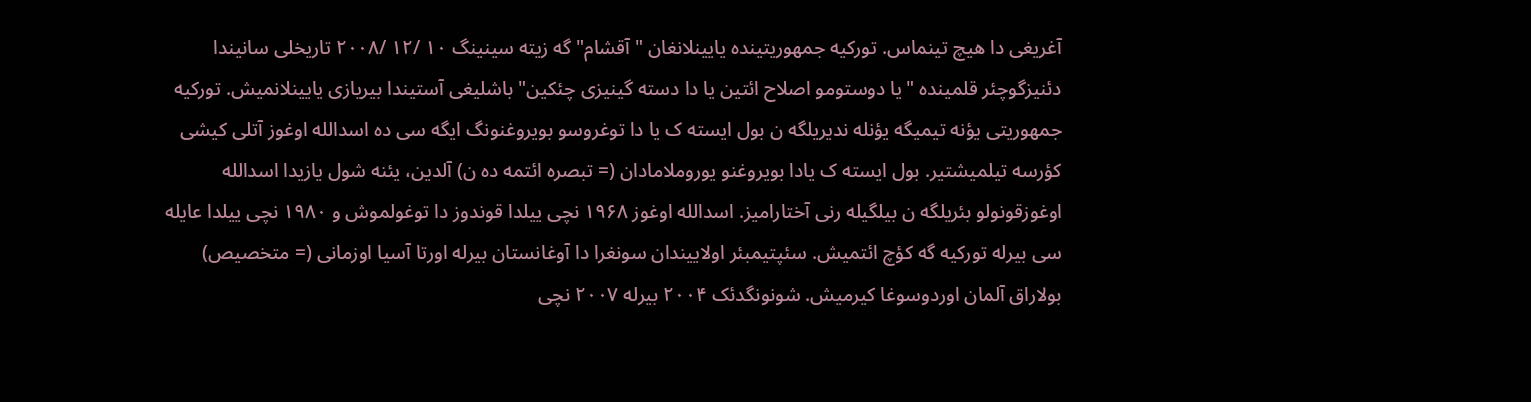آغریغی دا هیچ تینماس. تورکیه جمهوریتینده یایینلانغان "آقشام" گه زیته سینینگ ۱۰ /۱۲ /۲۰۰۸ تاریخلی سانیندا دئنیزگوچئر قلمینده "یا دوستومو اصلاح ائتین یا دا دسته گینیزی چئکین" باشلیغی آستیندا بیریازی یایینلانمیش. تورکیه جمهوریتی یؤنه تیمیگه یؤنله ندیریلگه ن بول ایسته ک یا دا توغروسو بویروغنونگ ایگه سی ده اسدالله اوغوز آتلی کیشی کؤرسه تیلمیشتیر. بول ایسته ک یادا بویروغنو یوروملامادان (= تبصره ائتمه ده ن) آلدین، یئنه شول یازیدا اسدالله اوغوزقونولو بئریلگه ن بیلگیله رنی آختارامیز. اسدالله اوغوز ۱۹۶۸ نچی ییلدا قوندوز دا توغولموش و ۱۹۸۰ نچی ییلدا عایله سی بیرله تورکیه گه کؤچ ائتمیش. سئپتیمبئر اولاییندان سونغرا دا آوغانستان بیرله اورتا آسیا اوزمانی (= متخصیص) بولاراق آلمان اوردوسوغا کیرمیش. شونونگدئک ۲۰۰۴ بیرله ۲۰۰۷ نچی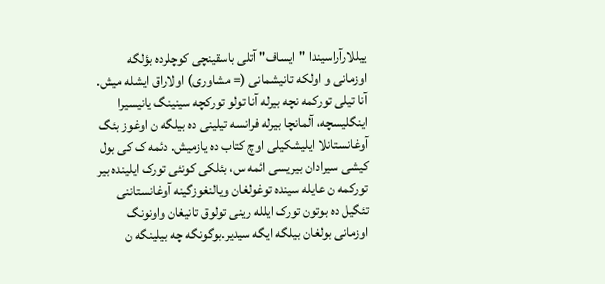ییللارآراسیندا "ایساف" آتلی باسقینچی کوچلرده بؤلگه اوزمانی و اولکه تانیشمانی (= مشاوری) اولاراق ایشله میش. آنا تیلی تورکمه نچه بیرله آنا تولو تورکچه سینینگ یانیسیرا اینگلیسچه، آلمانچا بیرله فرانسه تیلینی ده بیلگه ن اوغوز بئگ آوغانستانلا ایلیشکیلی اوچ کتاب ده یازمیش. دئمه ک کی بول کیشی سیرادان بیریسی ائمه س، بئلکی کونئی تورک ایلینده بیر تورکمه ن عایله سینده توغولغان ویالنغوزگینه آوغانستاننی تئگیل ده بوتون تورک ایلله رینی تولوق تانیغان واونونگ اوزمانی بولغان بیلگه ایگه سیدیر.بوگونگه چه بیلینگه ن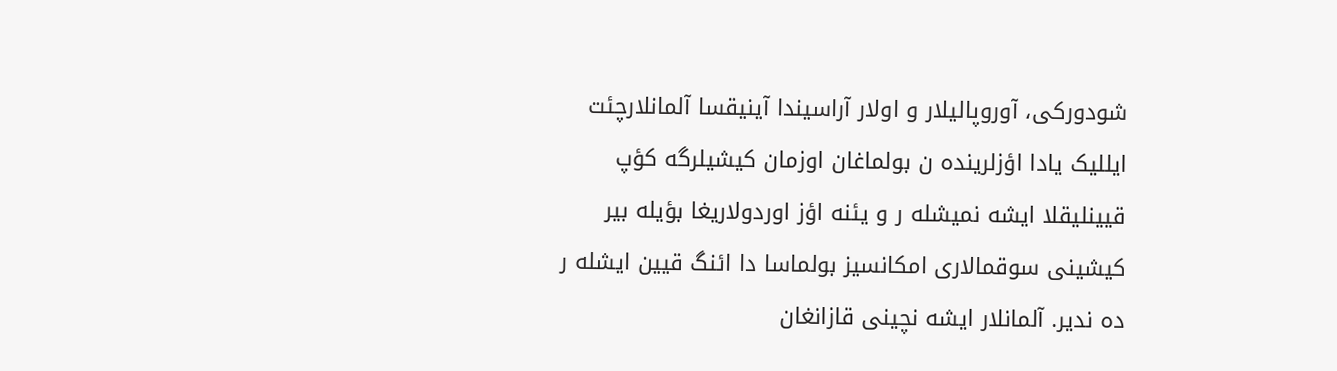شودورکی، آوروپالیلار و اولار آراسیندا آینیقسا آلمانلارچئت ایللیک یادا اؤزلرینده ن بولماغان اوزمان کیشیلرگه کؤپ قیینلیقلا ایشه نمیشله ر و یئنه اؤز اوردولاریغا بؤیله بیر کیشینی سوقمالاری امکانسیز بولماسا دا ائنگ قیین ایشله ر ده ندیر. آلمانلار ایشه نچینی قازانغان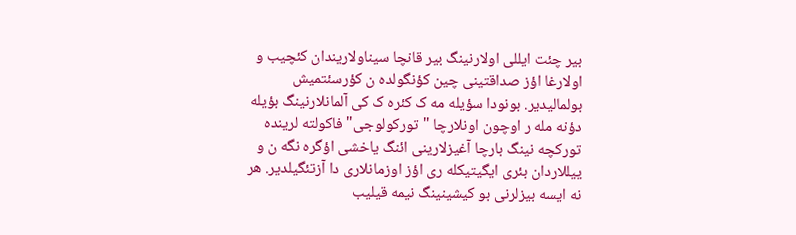بیر چئت ایللی اولارنینگ بیر قانچا سیناولاریندان کئچیب و اولارغا اؤز صداقتینی چین کؤنگولده ن کؤرسئتمیش بولمالیدیر. بونودا سؤیله مه ک کئره ک کی آلمانلارنینگ بؤیله دؤنه مله ر اوچون اونلارچا "تورکولوجی" فاکولته لرینده تورکچه نینگ بارچا آغیزلارینی ائنگ یاخشی اؤگره نگه ن و ییللاردان بئری ایگیتیکله ری اؤز اوزمانلاری دا آزتئگیلدیر. هر نه ایسه بیزلرنی بو کیشینینگ نیمه قیلیب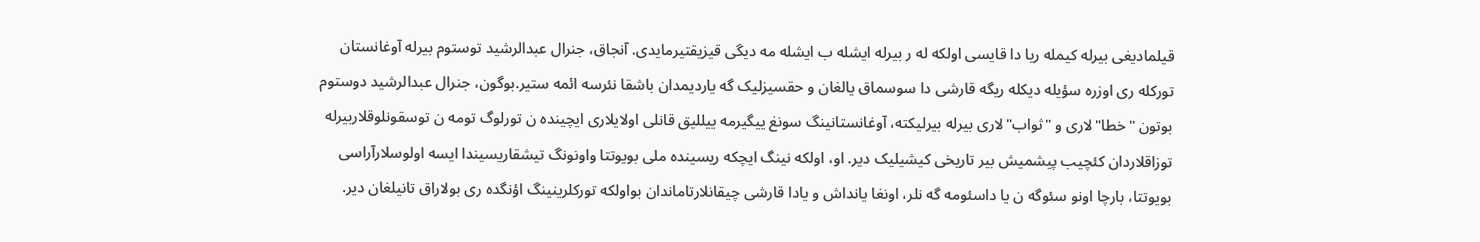قیلمادیغی بیرله کیمله ریا دا قایسی اولکه له ر بیرله ایشله ب ایشله مه دیگی قیزیقتیرمایدی. آنجاق، جنرال عبدالرشید توستوم بیرله آوغانستان تورکله ری اوزره سؤیله دیکله ریگه قارشی دا سوسماق یالغان و حقسیزلیک گه یاردیمدان باشقا نئرسه ائمه ستیر.بوگون، جنرال عبدالرشید دوستوم بوتون "خطا"لاری و "ثواب"لاری بیرله بیرلیکته، آوغانستانینگ سونغ ییگیرمه ییللیق قانلی اولایلاری ایچینده ن تورلوگ تومه ن توسقونلوقلاربیرله توزاقلاردان کئچیب پیشمیش بیر تاریخی کیشیلیک دیر. او، اولکه نینگ ایچکه ریسینده ملی بویوتتا واونونگ تیشقاریسیندا ایسه اولوسلارآراسی بویوتتا، بارچا اونو سئوگه ن یا داسئومه گه نلر، اونغا یانداش و یادا قارشی چیقانلارتاماندان بواولکه تورکلرینینگ اؤنگده ری بولاراق تانیلغان دیر.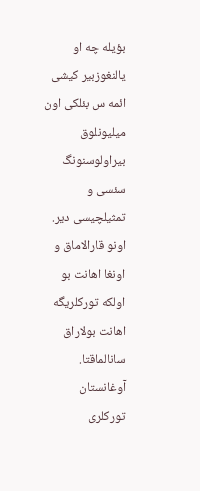بؤیله چه او یالنغوزبیر کیشی ائمه س بئلکی اون میلیونلوق بیراولوسنونگ سئسی و تمثیلچیسی دیر. اونو قارالاماق و اونغا اهانت بو اولکه تورکلریگه اهانت بولاراق سانالماقتا. آوغانستان تورکلری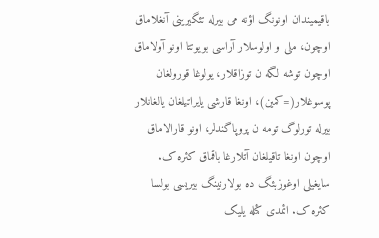باقیمیندان اونونگ اؤنه می بیرله تئگیرینی آنغلاماق اوچون، ملی و اولوسلار آراسی بویوتتا اونو آولاماق اوچون توشه لگه ن توزاقلار، یولوغا قورولغان پوسوغلار(=کمین)، اونغا قارشی یایراتیلغان یالغانلار بیرله تورلوگ تومه ن پروپاگندلر، اونو قارالاماق اوچون اونغا تاقیلغان آتلارغا باقماق کئره ک. سایغیلی اوغوزبئگ ده بولارنینگ بیریسی بولسا کئره ک. ائمدی کئله یلیک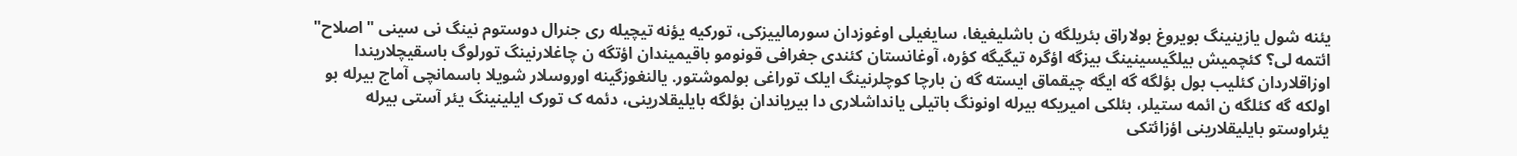یئنه شول یازینینگ بویروغ بولاراق بئریلگه ن باشلیغیغا، سایغیلی اوغوزدان سورمالییزکی، تورکیه یؤنه تیچیله ری جنرال دوستوم نینگ نی سینی "اصلاح" ائتمه لی؟ کئچمیش بیلگیسینینگ بیزگه اؤگره تیگیگه کؤره، آوغانستان کئندی جغرافی قونومو باقیمیندان اؤتگه ن چاغلارنینگ تورلوگ باسقیچلاریندا اوزاقلاردان کئلیب بول بؤلگه گه ایگه چیقماق ایسته گه ن بارچا کوچلرنینگ ایلک توراغی بولموشتور. یالنغوزگینه اوروسلار شویلا باسمانچی آماج بیرله بو اولکه گه کئلگه ن ائمه ستیلر، بئلکی امیریکه بیرله اونونگ باتیلی یانداشلاری دا بیریاندان بؤلگه بایلیقلارینی، دئمه ک تورک ایلینینگ یئر آستی بیرله یئراوستو بایلیقلارینی اؤزائتکی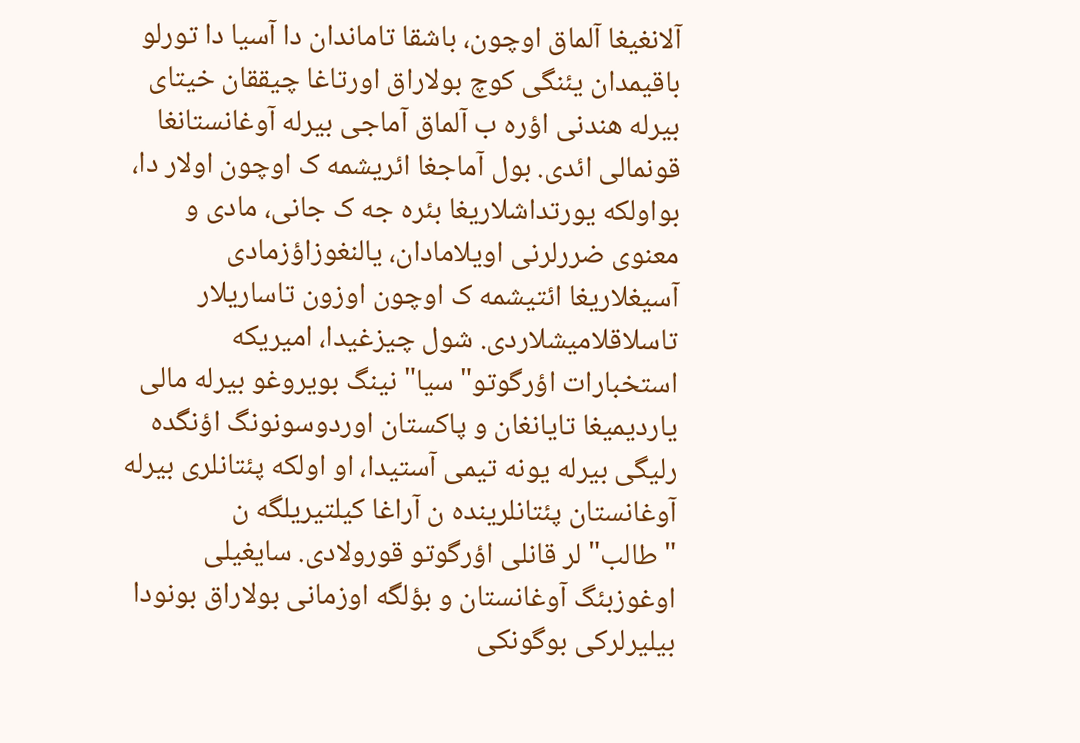آلانغیغا آلماق اوچون، باشقا تاماندان دا آسیا دا تورلو باقیمدان یئنگی کوچ بولاراق اورتاغا چیققان خیتای بیرله هندنی اؤره ب آلماق آماجی بیرله آوغانستانغا قونمالی ائدی. بول آماجغا ائریشمه ک اوچون اولار دا، بواولکه یورتداشلاریغا بئره جه ک جانی، مادی و معنوی ضررلرنی اویلامادان، یالنغوزاؤزمادی آسیغلاریغا ائتیشمه ک اوچون اوزون تاساریلار تاسلاقلامیشلاردی. شول چیزغیدا، امیریکه استخبارات اؤرگوتو"سیا" نینگ بویروغو بیرله مالی یاردیمیغا تایانغان و پاکستان اوردوسونونگ اؤنگده رلیگی بیرله یونه تیمی آستیدا، او اولکه پئتانلری بیرله آوغانستان پئتانلرینده ن آراغا کیلتیریلگه ن "طالب"لر قانلی اؤرگوتو قورولادی. سایغیلی اوغوزبئگ آوغانستان و بؤلگه اوزمانی بولاراق بونودا بیلیرلرکی بوگونکی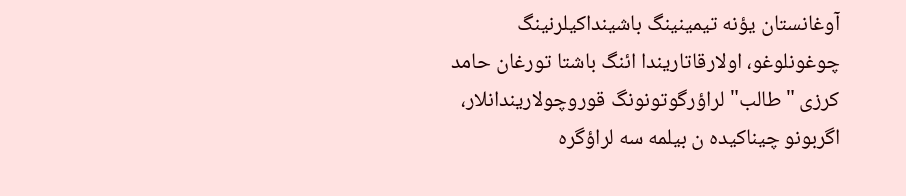آوغانستان یؤنه تیمینینگ باشینداکیلرنینگ چوغونلوغو، اولارقاتاریندا ائنگ باشتا تورغان حامد کرزی "طالب"لراؤرگوتونونگ قوروچولاریندانلار، اگربونو چیناکیده ن بیلمه سه لراؤگره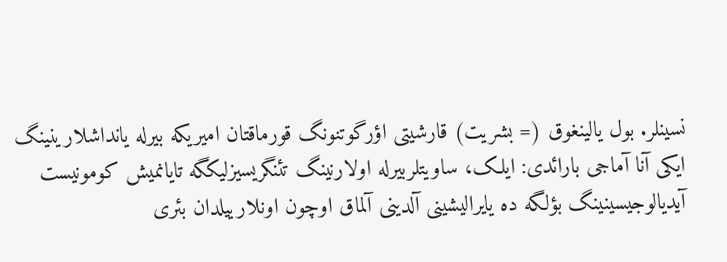نسینلر. بول یالینغوق (= بشریت) قارشیتی اؤرگوتنونگ قورماقتان امیریکه بیرله یانداشلارینینگ ایکی آنا آماجی بارائدی: ایلک، ساویتلربیرله اولارنینگ تئنگریسیزلیکگه تایانمیش کومونیست آیدیالوجیسینینگ بؤلگه ده یایرالیشینی آلدینی آلماق اوچون اونلارییلدان بئری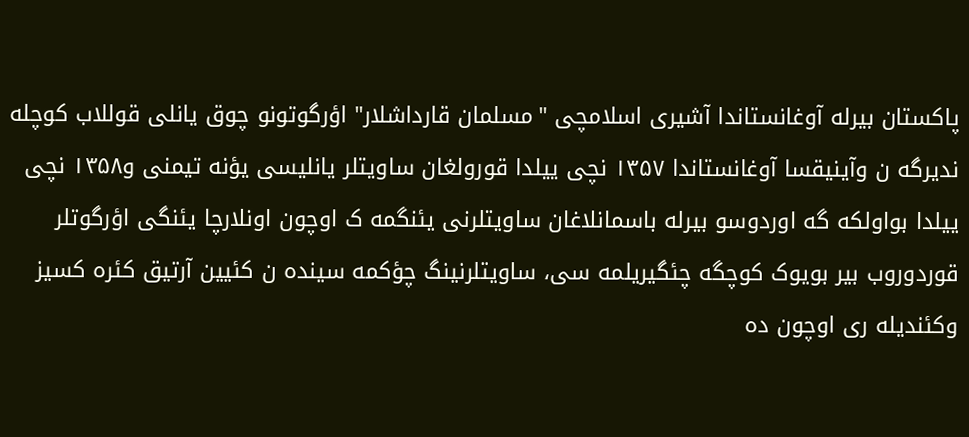پاکستان بیرله آوغانستاندا آشیری اسلامچی "مسلمان قارداشلار" اؤرگوتونو چوق یانلی قوللاب کوچله ندیرگه ن وآینیقسا آوغانستاندا ۱۳۵۷ نچی ییلدا قورولغان ساویتلر یانلیسی یؤنه تیمنی و۱۳۵۸ نچی ییلدا بواولکه گه اوردوسو بیرله باسمانلاغان ساویتلرنی یئنگمه ک اوچون اونلارچا یئنگی اؤرگوتلر قوردوروب بیر بویوک کوچگه چئگیریلمه سی، ساویتلرنینگ چؤکمه سینده ن کئیین آرتیق کئره کسیز وکئندیله ری اوچون ده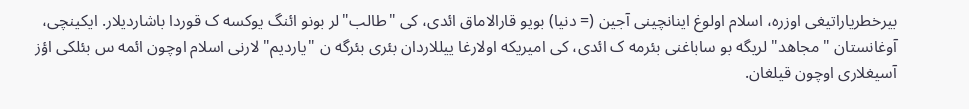بیرخطریاراتیغی اوزره، اسلام اولوغ اینانچینی آجین (= دنیا) بویو قارالاماق ائدی، کی "طالب"لر بونو ائنگ یوکسه ک قوردا باشاردیلار. ایکینچی، آوغانستان "مجاهد" لریگه بو ساباغنی بئرمه ک ائدی، کی امیریکه اولارغا ییللاردان بئری بئرگه ن "یاردیم" لارنی اسلام اوچون ائمه س بئلکی اؤز آسیغلاری اوچون قیلغان.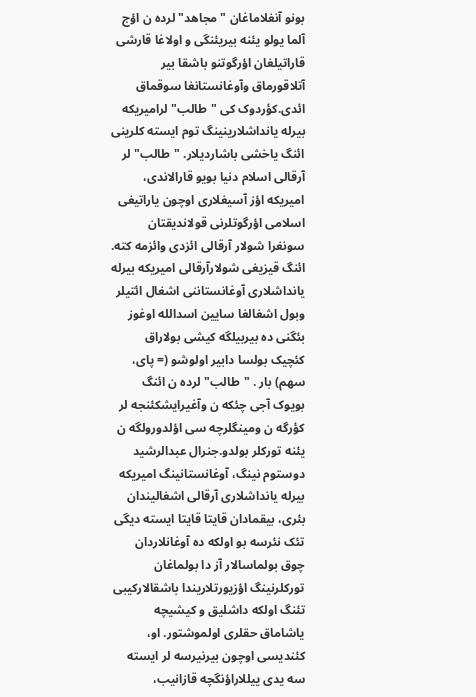بونو آنغلاماغان "مجاهد" لرده ن اؤج آلما یولو یئنه بیریئنگی و اولاغا قارشی قاراتیلغان اؤرگوتنو باشقا بیر آتلاقورماق وآوغانستانغا سوقماق ائدی.کؤردوک کی "طالب" لرامیریکه بیرله یانداشلارینینگ توم ایسته کلرینی ائنگ یاخشی باشاردیلار. "طالب" لر آرقالی اسلام دنیا بویو قارالاندی، امیریکه اؤز آسیغلاری اوچون یاراتیغی اسلامی اؤرگوتلرنی قولاندیقتان سونغرا شولار آرقالی ائزدی وائزمه کته. ائنگ قیزیغی شولارآرقالی امیریکه بیرله یانداشلاری آوغانستاننی اشغال ائتیلر وبول اشغالغا سایین اسدالله اوغوز بئگنی ده بیربیلگه کیشی بولاراق کئچیک بولسا دابیر اولوشو (= پای، سهم) بار . "طالب"لرده ن ائنگ بویوک آجی چئکه ن وآغیرایشکئنجه لر کؤرگه ن ومینگلرچه سی اؤلدورولگه ن یئنه تورکلر بولدو.جنرال عبدالرشید دوستوم نینگ، آوغانستانینگ امیریکه بیرله یانداشلاری آرقالی اشغالیندان بئری، بیقمادان قایتا قایتا ایسته دیگی تئک نئرسه بو اولکه ده آوغانلاردان چوق بولماسالار آز دا بولماغان تورکلرنینگ اؤزیورتلاریندا باشقالارکیبی تئنگ اولکه داشلیق و کیشیچه یاشاماق حقلری اولموشتور. او، کئندیسی اوچون بیرنیرسه لر ایسته سه یدی ییللاراؤنگچه قازانیب،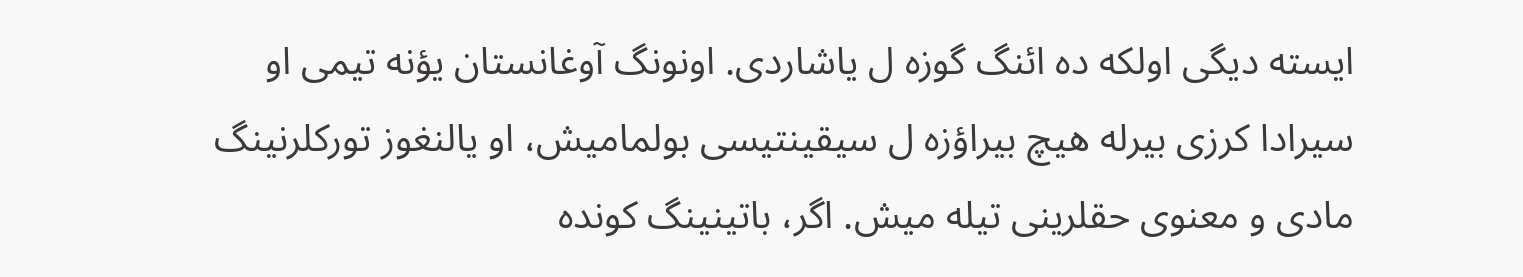ایسته دیگی اولکه ده ائنگ گوزه ل یاشاردی. اونونگ آوغانستان یؤنه تیمی او سیرادا کرزی بیرله هیچ بیراؤزه ل سیقینتیسی بولمامیش، او یالنغوز تورکلرنینگ مادی و معنوی حقلرینی تیله میش. اگر، باتینینگ کونده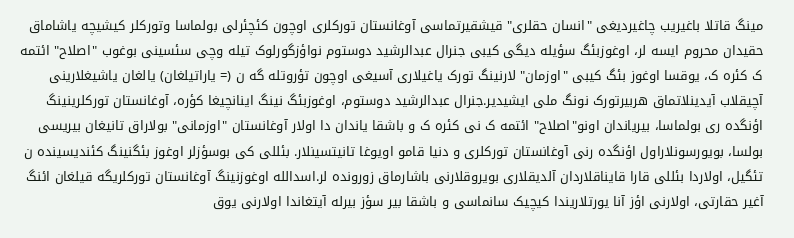مینگ قاتلا باغیریب چاغیردیغی "انسان حقلری" قیشقیرتماسی آوغانستان تورکلری اوچون کئچئرلی بولماسا وتورکلر کیشیچه یاشاماق حقیدان محروم ایسه لر، اوغوزبئگ سؤیله دیگی کیبی جنرال عبدالرشید دوستوم نواؤزگورلوک تیله وچی سئسینی بوغوب "اصلاح" ائتمه ک کئره ک، یوقسا اوغوز بئگ کیبی "اوزمان" لارنینگ تورک یاغیلاری آسیغی اوچون تؤروتله گه ن (= یاراتیلغان) یالغان یاشیغلارینی آچیقلاب آیدینلاتماق هربیرتورک نونگ ملی ایشیدیر.جنرال عبدالرشید دوستوم، اوغوزبئگ نینگ اینانچیغا کؤره، آوغانستان تورکلرینینگ اؤنگده ری بولماسا، بیریاندان اونو"اصلاح" ائتمه ک نی کئره ک و باشقا یاندان دا اولار آوغانستان "اوزمانی" بولاراق تانیغان بیریسی بولسا، بویورسونلاراول اؤنگده رنی آوغانستان تورکلری و دنیا قامو اویوغا تانیتسینلار. بئللی کی بوسؤزلر اوغوز بئگنینگ کئندیسینده ن تئگیل، اولاردا بئللی قارا قایناقلاردان آلدیقلاری بویروقلارنی باشارماق زورونده لر.اسدالله اوغوزنینگ آوغانستان تورکلریگه قیلغان ائنگ آغیر حقارتی، اولارنی اؤز آنا یورتلاریندا کیچیک سانماسی و باشقا بیر سؤز بیرله آیتغاندا اولارنی یوق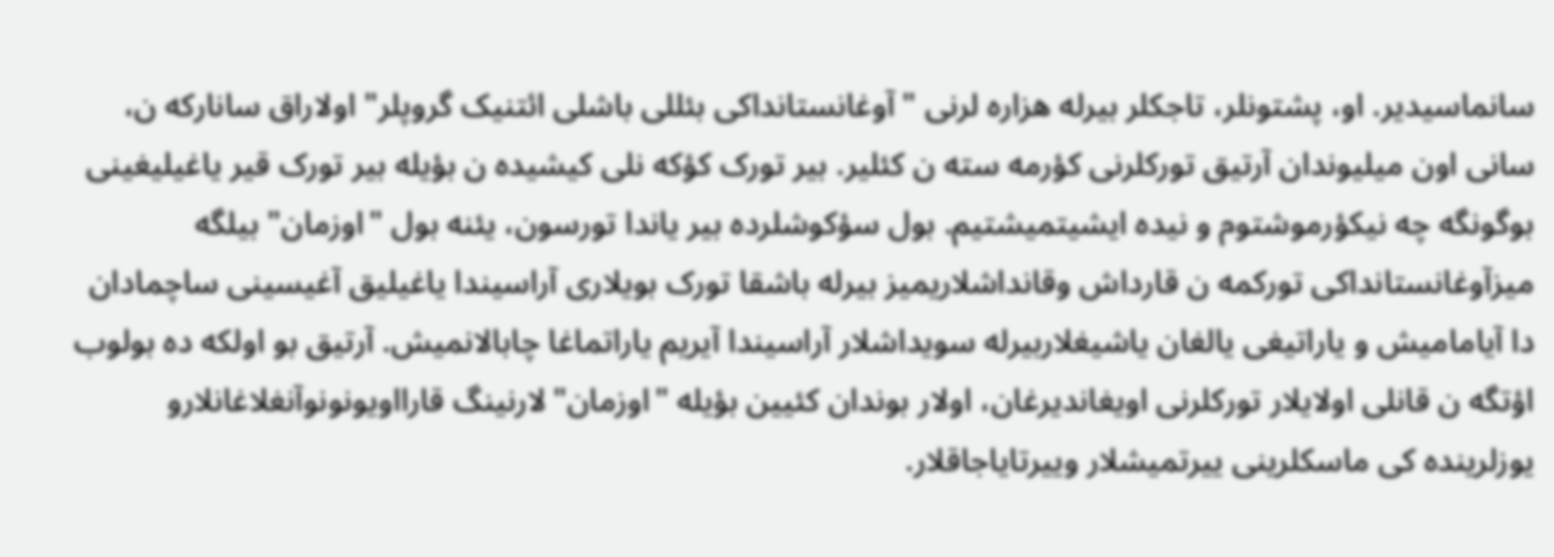سانماسیدیر. او، پشتونلر، تاجکلر بیرله هزاره لرنی "آوغانستانداکی بئللی باشلی ائتنیک گروپلر" اولاراق سانارکه ن، سانی اون میلیوندان آرتیق تورکلرنی کؤرمه سته ن کئلیر. بیر تورک کؤکه نلی کیشیده ن بؤیله بیر تورک قیر یاغیلیغینی بوگونگه چه نیکؤرموشتوم و نیده ایشیتمیشتیم. بول سؤکوشلرده بیر یاندا تورسون، یئنه بول "اوزمان" بیلگه میزآوغانستانداکی تورکمه ن قارداش وقانداشلاریمیز بیرله باشقا تورک بویلاری آراسیندا یاغیلیق آغیسینی ساچمادان دا آیامامیش و یاراتیغی یالغان یاشیغلاربیرله سویداشلار آراسیندا آیریم یاراتماغا چابالانمیش. آرتیق بو اولکه ده بولوب اؤتگه ن قانلی اولایلار تورکلرنی اویغاندیرغان، اولار بوندان کئیین بؤیله "اوزمان"لارنینگ قارااویونونوآنغلاغانلارو یوزلرینده کی ماسکلرینی ییرتمیشلار وییرتایاجاقلار.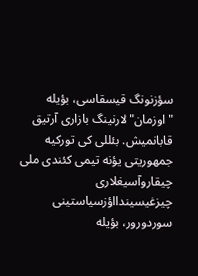سؤزنونگ قیسقاسی، بؤیله "اوزمان"لارنینگ بازاری آرتیق قابانمیش. بئللی کی تورکیه جمهوریتی یؤنه تیمی کئندی ملی چیقاروآسیغلاری چیزغیسیندااؤزسیاستینی سوردورور، بؤیله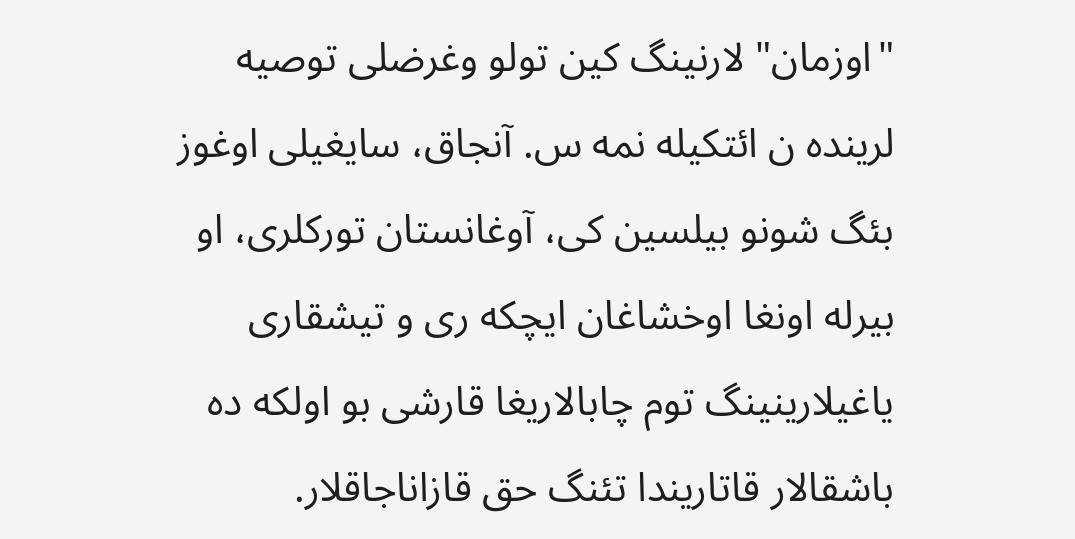"اوزمان" لارنینگ کین تولو وغرضلی توصیه لرینده ن ائتکیله نمه س. آنجاق، سایغیلی اوغوز بئگ شونو بیلسین کی، آوغانستان تورکلری، او بیرله اونغا اوخشاغان ایچکه ری و تیشقاری یاغیلارینینگ توم چابالاریغا قارشی بو اولکه ده باشقالار قاتاریندا تئنگ حق قازاناجاقلار.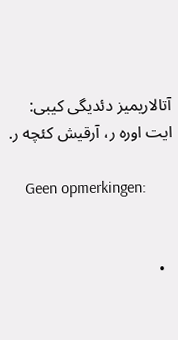آتالاریمیز دئدیگی کیبی: ایت اوره ر، آرقیش کئچه ر.

    Geen opmerkingen:


  •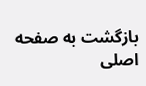بازگشت به صفحه اصلی